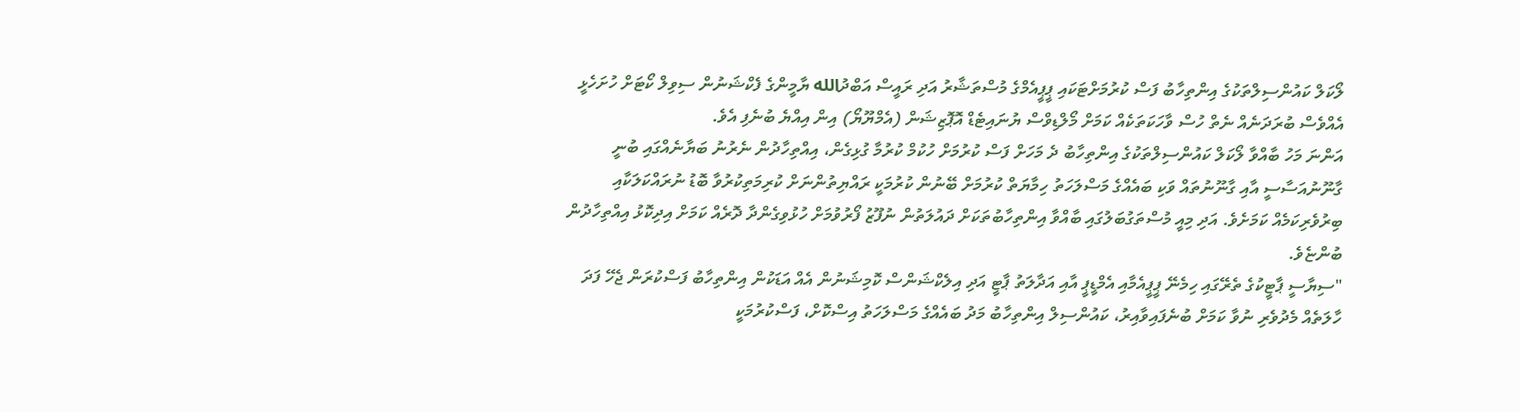ލޯކަލް ކައުންސިލްތަކުގެ އިންތިހާބު ފަސް ކުރުމަށްޓަކައި ޕީޕީއެމްގެ މުސްތަޝާރު އަދި ރައީސް އަބްދުالله ޔާމީންގެ ފެކްޝަނުން ސިވިލް ކޯޓަށް ހުށަހެޅީ އެއްވެސް ބުރަދަނެއް ނެތް ހުސް ވާހަކަތަކެއް ކަމަށް މޯލްޑިވްސް ޔުނައިޓެޑް އޮޕޮޒިޝަން (އެމްޔޫޔޯ) އިން އިއްޔެ ބުނެފި އެވެ.
އަންނަ މަހު ބާއްވާ ލޯކަލް ކައުންސިލްތަކުގެ އިންތިހާބު ދެ މަހަށް ފަސް ކުރުމަށް ހުކުމް ކުރުމާ ގުޅިގެން، އިއްތިހާދުން ނެރުނު ބަޔާނެއްގައި ބުނީ ގާނޫނުއަސާސީ އާއި ގާނޫނުތައް ވަކި ބައެއްގެ މަސްލަހަތު ހިމާޔަތް ކުރުމަށް ބޭނުން ކުރުމަކީ ރައްޔިތުންނަށް ކުރިމަތިކުރުވާ ބޮޑު ނުރައްކަލަކާއި ބިރުވެރިކަމެއް ކަމަށެވެ. އަދި މިއީ މުސްތަގުބަލުގައި ބާއްވާ އިންތިހާބުތަކަށް ދައުލަތުން ނުފޫޒު ފޯރުވުމަށް ހުޅުވިގެންދާ ދޮރެއް ކަމަށް އިދިކޮޅު އިއްތިހާދުން ބުންޏެވެ.
"ސިޔާސީ ޕާޓީކުގެ ތެރޭގައި ހިމެނޭ ޕީޕީއެމާއި އެމްޑީޕީ އާއި އަދާލަތު ޕާޓީ އަދި އިލެކްޝަންސް ކޮމިޝަނުން އެއް އަޑަކުން އިންތިހާބު ފަސްކުރަން ޖެހޭ ފަދަ ހާލަތެއް މެދުވެރި ނުވާ ކަމަށް ބުނެފައިވާއިރު، ކައުންސިލް އިންތިހާބު މަދު ބައެއްގެ މަސްލަހަތު އިސްކޮށް، ފަސްކުރުމަކީ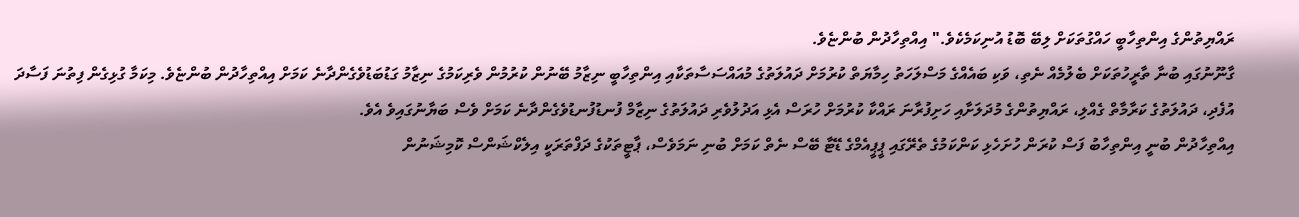ރައްޔިތުންގެ އިންތިހާބީ ހައްގުތަކަށް ލިބޭ ބޮޑު އުނިކަމެކެވެ." އިއްތިހާދުން ބުންޏެވެ.
ގާނޫނުގައި ބުނާ ތާރީހުތަކަށް ބެލުމެއް ނެތި، ވަކި ބައެއްގެ މަސްލަހަތު ހިމާޔަތް ކުރުމަށް ދައުލަތުގެ މުއައްސަސާތަކާއި އިންތިހާބީ ނިޒާމު ބޭނުން ކުރުމުން ވެރިކަމުގެ ނިޒާމު ގަޑުބަޑުވެގެންދާނެ ކަމަށް އިއްތިހާދުން ބުންޏެވެ. މިކަމާ ގުޅިގެން ފިތުނަ ފަސާދަ އުފެދި، ދައުލަތުގެ ކަރާމާތް ގެއްލި، ރައްޔިތުންގެ މުދަލަށާއި ހަށިފުރާނަ ރައްކާ ކުރުމަށް ހުރަސް އެޅި އަދުލުވެރި ދައުލަތުގެ ނިޒާމް ފުނޑުފުނޑުވެގެންދާނެ ކަމަށް ވެސް ބަޔާނުގައިވެ އެވެ.
އިއްތިހާދުން ބުނީ އިންތިހާބު ފަސް ކުރަން ހުށަހެޅި ކަންކަމުގެ ތެރޭގައި ޕީޕީއެމްގެ ޑޭޓާ ބޭސް ނެތް ކަމަށް ބުނި ނަމަވެސް، ޕާޓީތަކުގެ ދަފްތަރަކީ އިލެކްޝަންސް ކޮމިޝަނުން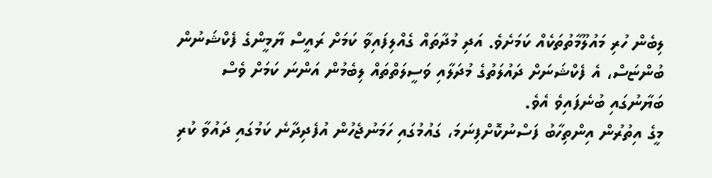ލިބެން ހުރި މައުލޫމާތުތަކެއް ކަމަށެވެ. އަދި މުދާތައް ގެއްލިފައިވާ ކަމަށް ރައީސް ޔާމީންގެ ފެކްޝަނުން ބުންޏަސް، އެ ފެކްޝަނަށް ދައުލަތުގެ މުދަލާއި ވަސީލަތްތައް ލިބެމުން އަންނަ ކަމަށް ވެސް ބަޔާނުގައި ބުނެފައިވެ އެވެ.
މީގެ އިތުރުން އިންތިހާބު ފަސްނުކޮށްފިނަމަ، ގައުމުގައި ހަމަނުޖެހުން އުފެދިދާނެ ކަމުގައި ދައުވާ ކުރި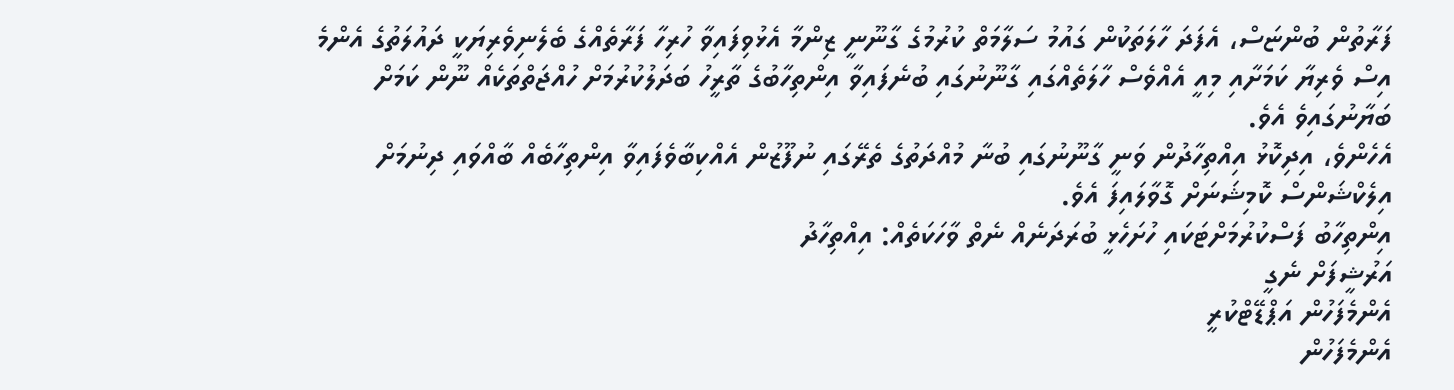ފަރާތުން ބުންޏަސް، އެފަދަ ހާލަތަކުން ގައުމު ސަލާމަތް ކުރުމުގެ ގާނޫނީ ޒިންމާ އެޅުވިފައިވާ ހުރިހާ ފަރާތެއްގެ ބެލެނިވެރިޔަކީ ދައުލަތުގެ އެންމެ އިސް ވެރިޔާ ކަމަށާއި މިއީ އެއްވެސް ހާލަތެއްގައި ގާނޫނުގައި ބުނެފައިވާ އިންތިހާބުގެ ތާރީހު ބަދަލުކުރުމަށް ހުއްޖަތްތަކެއް ނޫން ކަމަށް ބަޔާނުގައިވެ އެވެ.
އެހެންވެ، އިދިކޮޅު އިއްތިހާދުން ވަނީ ގާނޫނުގައި ބުނާ މުއްދަތުގެ ތެރޭގައި ނުފޫޒުން އެއްކިބާވެފައިވާ އިންތިހާބެއް ބާއްވައި ދިނުމަށް އިލެކްޝަންސް ކޮމިޝަނަށް ގޮވާލައިފަ އެވެ.
އިންތިހާބު ފަސްކުރުމަށްޓަކައި ހުށަހެޅީ ބުރަދަނެއް ނެތް ވާހަކަތެއް: އިއްތިހާދު
އަރުޝީފަށް ނެގީ
އެންމެފަހުން އަޕްޑޭޓްކުރީ
އެންމެފަހުން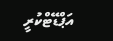އަޕްޑޭޓްކުރީ